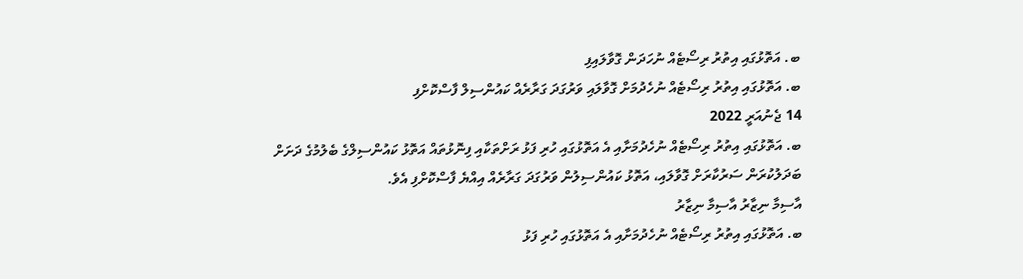ބ. އަތޮޅުގައި އިތުރު ރިސޯޓެއް ނުހަދަން ގޮވާލައިފި
ބ. އަތޮޅުގައި އިތުރު ރިސޯޓެއް ނުހެދުމަށް ގޮވާލައި ވަރުގަދަ ގަރާރެއް ކައުންސިލް ފާސްކޮށްފި
14 ޖެނުއަރީ 2022
ބ. އަތޮޅުގައި އިތުރު ރިސޯޓެއް ނުހެދުމަށާއި އެ އަތޮޅުގައި ހުރި ފަޅު ރަށްތަކާއި ފިނޮޅުތައް އަތޮޅު ކައުންސިލްގެ ބެލުމުގެ ދަށަށް ބަދަލުކުރަން ސަރުކާރަށް ގޮވާލައި، އަތޮޅު ކައުންސިލުން ވަރުގަދަ ގަރާރެއް އިއްޔެ ފާސްކޮށްފި އެވެ.
އާސިމާ ނިޒާރު އާސިމާ ނިޒާރު
ބ. އަތޮޅުގައި އިތުރު ރިސޯޓެއް ނުހެދުމަށާއި އެ އަތޮޅުގައި ހުރި ފަޅު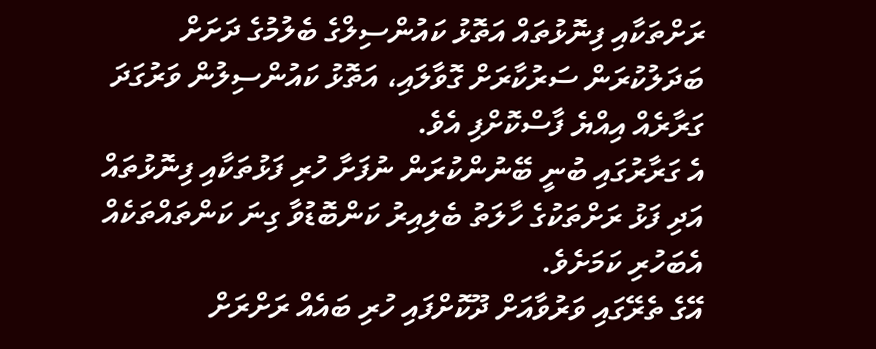ރަށްތަކާއި ފިނޮޅުތައް އަތޮޅު ކައުންސިލްގެ ބެލުމުގެ ދަށަށް ބަދަލުކުރަން ސަރުކާރަށް ގޮވާލައި، އަތޮޅު ކައުންސިލުން ވަރުގަދަ ގަރާރެއް އިއްޔެ ފާސްކޮށްފި އެވެ.
އެ ގަރާރުގައި ބުނީ ބޭނުންކުރަން ނުފަށާ ހުރި ފަޅުތަކާއި ފިނޮޅުތައް އަދި ފަޅު ރަށްތަކުގެ ހާލަތު ބެލިއިރު ކަންބޮޑުވާ ގިނަ ކަންތައްތަކެއް އެބަހުރި ކަމަށެވެ.
އޭގެ ތެރޭގައި ވަރުވާއަށް ދޫކޮށްފައި ހުރި ބައެއް ރަށްރަށް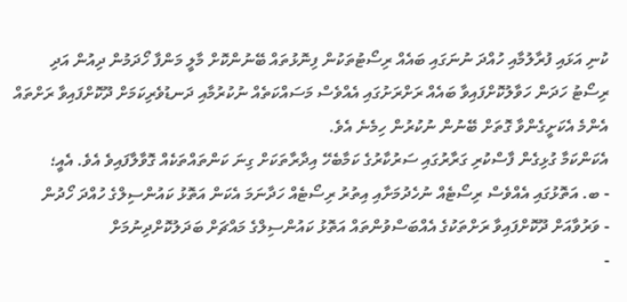ކުނި އަޅައި ފުރާލުމާއި ހުއްދަ ނުނަގައި ބައެއް ރިސޯޓުތަކުން ފިނޮޅުތައް ބޭނުންކޮށް މާލީ މަންފާ ހޯދަމުން ދިއުން އަދި ރިސޯޓު ހަދަން ހަވާލުކޮށްފައިވާ ބައެއް ރަށްރަށުގައި އެއްވެސް މަސައްކަތެއް ނުކުރުމާއި ދަނޑުވެރިކަމަށް ދޫކޮށްފައިވާ ރަށްތައް އެންމެ އެކަށީގެންވާ ގޮތަށް ބޭނުން ނުކުރުން ހިމެނެ އެވެ.
އެކަންކަމާ ގުޅިގެން ފާސްކުރި ގަރާރުގައި ސަރުކާރުގެ ކަމާބެހޭ އިދާރާތަކަށް ގިނަ ކަންތައްތަކެއް ގޮވާލާފައިވެ އެވެ. އެއީ؛
- ބ. އަތޮޅުގައި އެއްވެސް ރިސޯޓެއް ނުހެދުމަށާއި އިތުރު ރިސޯޓެއް ހަދާނަމަ އެކަން އަތޮޅު ކައުންސިލްގެ ހުއްދަ ހޯދުން
- ވަރުވާއަށް ދޫކޮށްފައިވާ ރަށްތަކުގެ އެއްބަސްވުންތައް އަތޮޅު ކައުންސިލްގެ މައްޗަށް ބަދަލުކޮށްދިނުމަށް
-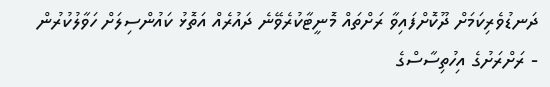ދަނޑުވެރިކަމަށް ދޫކޮށްފައިވާ ރަށްތައް މޮނީޓާކުރެވޭނެ ދައުރެއް އަތޮޅު ކައުންސިލަށް ހަވާލުކުރުން
- ރަށްރަށުގެ އިހުތިސާސްގެ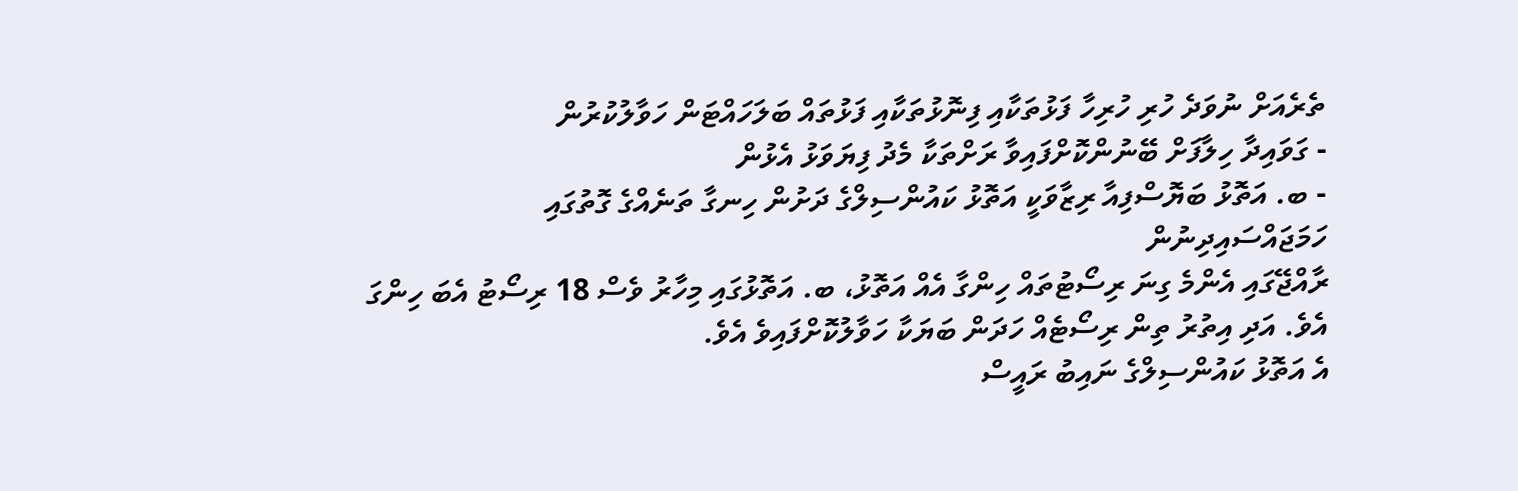ތެރެއަށް ނުވަދެ ހުރި ހުރިހާ ފަޅުތަކާއި ފިނޮޅުތަކާއި ފަޅުތައް ބަލަހައްޓަން ހަވާލުކުރުން
- ގަވައިދާ ހިލާފަށް ބޭނުންކޮށްފައިވާ ރަށްތަކާ މެދު ފިޔަވަޅު އެޅުން
- ބ. އަތޮޅު ބަޔޮސްފިއާ ރިޒާވަކީ އަތޮޅު ކައުންސިލްގެ ދަށުން ހިނގާ ތަނެއްގެ ގޮތުގައި ހަމަޖައްސައިދިނުން
ރާއްޖޭގައި އެންމެ ގިނަ ރިސޯޓުތައް ހިންގާ އެއް އަތޮޅު، ބ. އަތޮޅުގައި މިހާރު ވެސް 18 ރިސޯޓު އެބަ ހިންގަ އެވެ. އަދި އިތުރު ތިން ރިސޯޓެއް ހަދަން ބަޔަކާ ހަވާލުކޮށްފައިވެ އެވެ.
އެ އަތޮޅު ކައުންސިލްގެ ނައިބު ރައީސް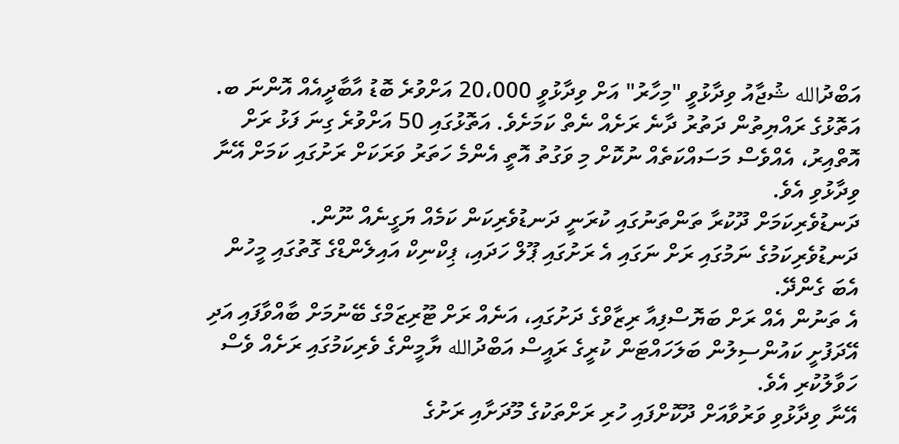އަބްދުالله ޝުޖާއު ވިދާޅުވީ "މިހާރު" އަށް ވިދާޅުވީ 20،000 އަށްވުރެ ބޮޑު އާބާދީއެއް އޮންނަ ބ. އަތޮޅުގެ ރައްޔިތުން ދަތުރު ދާނެ ރަށެއް ނެތް ކަމަށެވެ. އަތޮޅުގައި 50 އަށްވުރެ ގިނަ ފަޅު ރަށް އޮތްއިރު، އެއްވެސް މަސައްކަތެއް ނުކޮށް މި ވަގުތު އޮތީ އެންމެ ހަތަރު ވަރަކަށް ރަށުގައި ކަމަށް އޭނާ ވިދާޅުވި އެވެ.
ދަނޑުވެރިކަމަށް ދޫކުރާ ތަންތަނުގައި ކުރަނީ ދަނޑުވެރިކަން ކަމެއް ޔަގީނެއް ނޫން. ދަނޑުވެރިކަމުގެ ނަމުގައި ރަށް ނަގައި އެ ރަށުގައި ޕޫލް ހަދައި، ޕިކްނިކް އައިލެންޑްގެ ގޮތުގައި މީހުން އެބަ ގެންދޭ.
އެ ތަނުން އެއް ރަށް ބަޔޮސްފިއާ ރިޒާވްގެ ދަށުގައި، އަނެއް ރަށް ޓޫރިޒަމްގެ ބޭނުމަށް ބާއްވާފައި އަދި އޭދަފުށީ ކައުންސިލުން ބަލަހައްޓަން ކުރީގެ ރައީސް އަބްދުالله ޔާމީންގެ ވެރިކަމުގައި ރަށެއް ވެސް ހަވާލުކުރި އެވެ.
އޭނާ ވިދާޅުވި ވަރުވާއަށް ދޫކޮށްފައި ހުރި ރަށްތަކުގެ މޫދަށާއި ރަށުގެ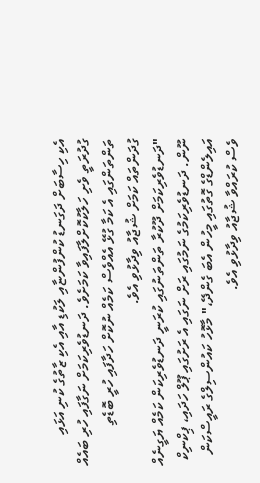އެކި ހިސާބަށް ދަގަނޑު ކުންފުންޏާއި ލަކުޑި އާއި އެކި ޒާތުގެ ކުނި އަޅައި ގުދުރަތީ ވެށި ހަލާކުކޮށްލާފައިވާ ކަމަށެވެ. ދަނޑުވެރިކަމަށް ނަގާފައި ހުރި ބައެއް ތަންތަންގައި އެ ކަމާ ގުޅޭ އެއްވެސް ކަމެއް ނުކޮށް ހަދާފައި ހުރީ ބޮޑެތި ގުދަންތައް ކަމަށް ޝުޖާއު ވިދާޅުވި އެވެ.
"ދަނޑުވެރިކަމަށް ދޫކުރާ ތަންތަނުގައި ކުރަނީ ދަނޑުވެރިކަން ކަމެއް ޔަގީނެއް ނޫން. ދަނޑުވެރިކަމުގެ ނަމުގައި ރަށް ނަގައި އެ ރަށުގައި ޕޫލް ހަދައި، ޕިކްނިކް އައިލެންޑްގެ ގޮތުގައި މީހުން އެބަ ގެންދޭ،" މާޅޮހު ކައުންސިލްގެ ރައީސްކަން ވެސް ކުރައްވާ ޝުޖާއު ވިދާޅުވި އެވެ.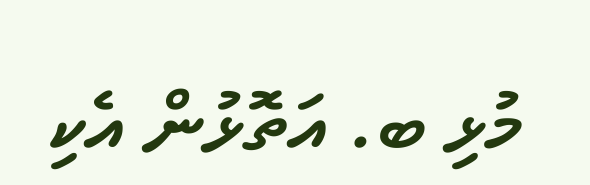މުޅި ބ. އަތޮޅުން އެކި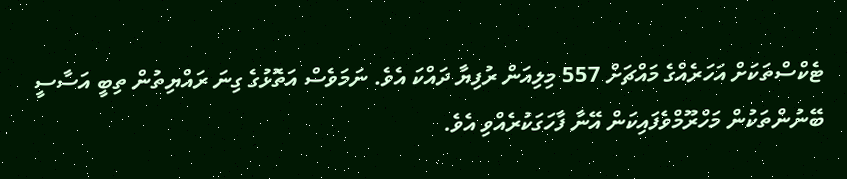ޓެކްސްތަކަށް އަހަރެއްގެ މައްޗަށް 557 މިލިއަން ރުފިޔާ ދައްކަ އެވެ. ނަމަވެސް އަތޮޅުގެ ގިނަ ރައްޔިތުން ތިބީ އަސާސީ ބޭނުންތަކުން މަހްރޫމްވެފައިކަން އޭނާ ފާހަގަކުރެއްވި އެވެ.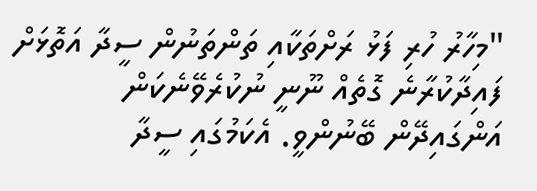"މިހާރު ހުރި ފަޅު ރަށްތަކާއި ތަންތަނުން ސީދާ އަތޮޅަށް ފައިދާކުރާނެ ގޮތެއް ނޫނީ ނުކުރެވޭނެކަން އަންގައިދޭން ބޭނުންވީ. އެކަމުގައި ސީދާ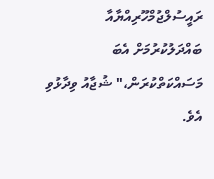ރައީސުލްޖުމްހޫރިއްޔާއާ ބައްދަލުކުރުމަށް އެބަ މަސައްކަތްކުރަން،" ޝުޖާއު ވިދާޅުވި އެވެ.